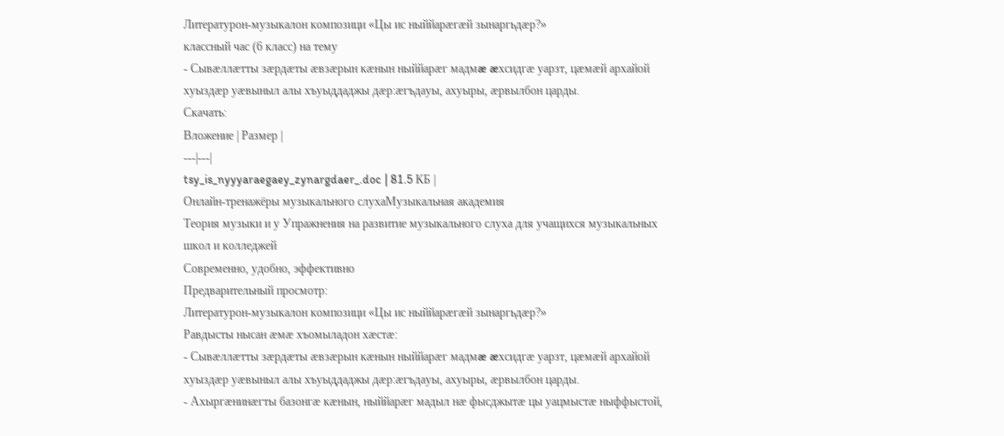Литературон-музыкалон композици «Цы ис ныййарæгæй зынаргьдæр?»
классный час (6 класс) на тему
- Сывæллæтты зæрдæты æвзæрын кæнын ныййарæг мадмæ æхсидгæ уарзт, цæмæй архайой хуыздæр уæвыныл алы хъуыддаджы дæр:æгъдауы, ахуыры, æрвылбон царды.
Скачать:
Вложение | Размер |
---|---|
tsy_is_nyyyaraegaey_zynargdaer_.doc | 81.5 КБ |
Онлайн-тренажёры музыкального слухаМузыкальная академия
Теория музыки и у Упражнения на развитие музыкального слуха для учащихся музыкальных школ и колледжей
Современно, удобно, эффективно
Предварительный просмотр:
Литературон-музыкалон композици «Цы ис ныййарæгæй зынаргьдæр?»
Равдысты нысан æмæ хъомыладон хæстæ:
- Сывæллæтты зæрдæты æвзæрын кæнын ныййарæг мадмæ æхсидгæ уарзт, цæмæй архайой хуыздæр уæвыныл алы хъуыддаджы дæр:æгъдауы, ахуыры, æрвылбон царды.
- Ахыргæнинæгты базонгæ кæнын, ныййарæг мадыл нæ фысджытæ цы уацмыстæ ныффыстой,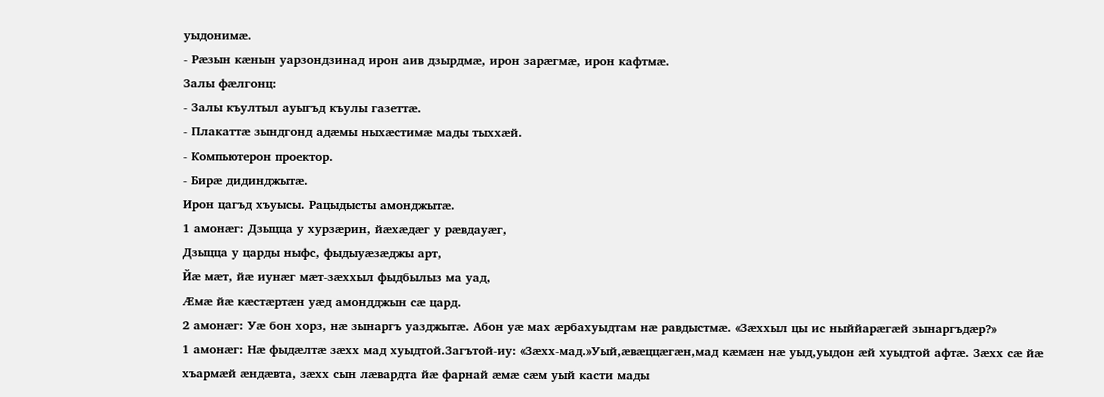уыдонимæ.
- Рæзын кæнын уарзондзинад ирон аив дзырдмæ, ирон зарæгмæ, ирон кафтмæ.
Залы фæлгонц:
- Залы къултыл ауыгъд къулы газеттæ.
- Плакаттæ зындгонд адæмы ныхæстимæ мады тыххæй.
- Компьютерон проектор.
- Бирæ дидинджытæ.
Ирон цагъд хъуысы. Рацыдысты амонджытæ.
1 амонæг: Дзыцца у хурзæрин, йæхæдæг у рæвдауæг,
Дзыцца у царды ныфс, фыдыуæзæджы арт,
Йæ мæт, йæ иунæг мæт-зæххыл фыдбылыз ма уад,
Æмæ йæ кæстæртæн уæд амондджын сæ цард.
2 амонæг: Уæ бон хорз, нæ зынаргъ уазджытæ. Абон уæ мах æрбахуыдтам нæ равдыстмæ. «Зæххыл цы ис ныййарæгæй зынаргъдæр?»
1 амонæг: Нæ фыдæлтæ зæхх мад хуыдтой.Загътой-иу: «Зæхх-мад.»Уый,æвæццæгæн,мад кæмæн нæ уыд,уыдон æй хуыдтой афтæ. Зæхх сæ йæ хъармæй æндæвта, зæхх сын лæвардта йæ фарнай æмæ сæм уый касти мады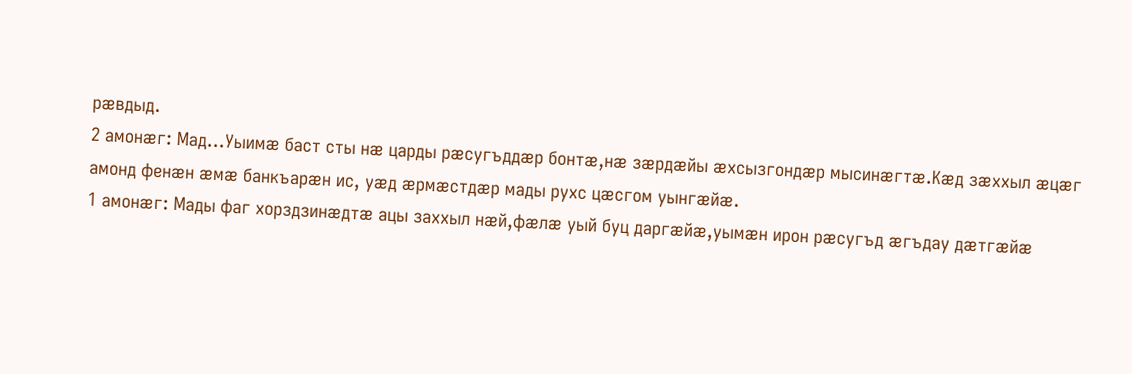рæвдыд.
2 амонæг: Мад…Уыимæ баст сты нæ царды рæсугъддæр бонтæ,нæ зæрдæйы æхсызгондæр мысинæгтæ.Кæд зæххыл æцæг амонд фенæн æмæ банкъарæн ис, уæд æрмæстдæр мады рухс цæсгом уынгæйæ.
1 амонæг: Мады фаг хорздзинæдтæ ацы заххыл нæй,фæлæ уый буц даргæйæ,уымæн ирон рæсугъд æгъдау дæтгæйæ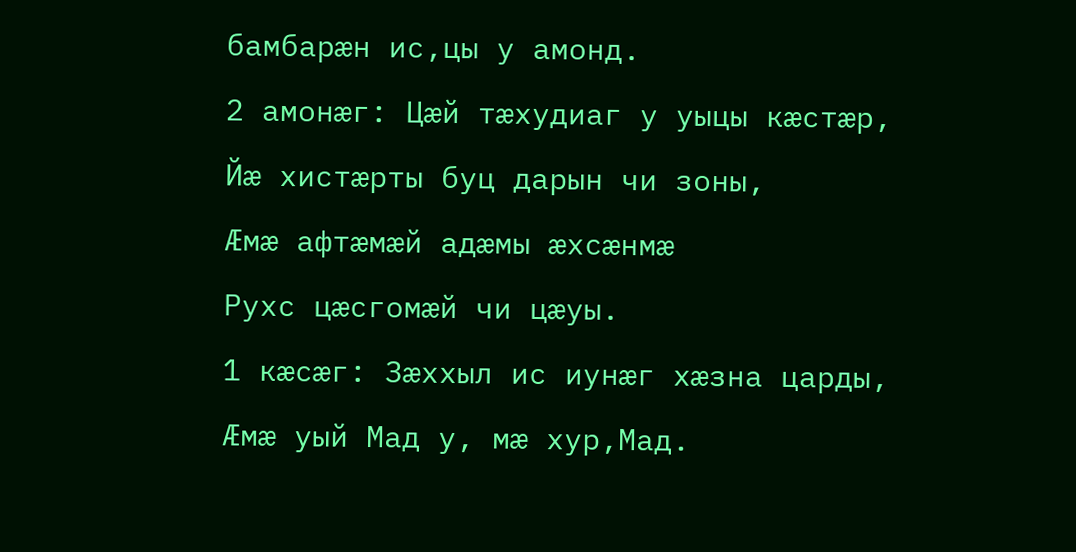бамбарæн ис,цы у амонд.
2 амонæг: Цæй тæхудиаг у уыцы кæстæр,
Йæ хистæрты буц дарын чи зоны,
Æмæ афтæмæй адæмы æхсæнмæ
Рухс цæсгомæй чи цæуы.
1 кæсæг: Зæххыл ис иунæг хæзна царды,
Æмæ уый Мад у, мæ хур,Мад.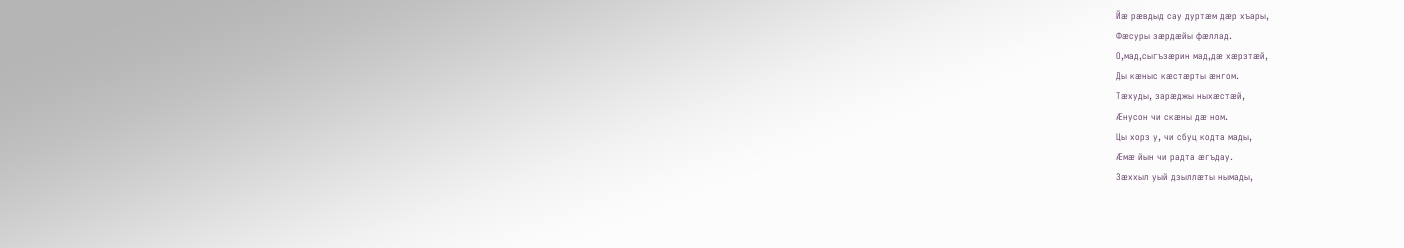Йæ рæвдыд сау дуртæм дæр хъары,
Фæсуры зæрдæйы фæллад.
О,мад,сыгъзæрин мад,дæ хæрзтæй,
Ды кæныс кæстæрты æнгом.
Тæхуды, зарæджы ныхæстæй,
Æнусон чи скæны дæ ном.
Цы хорз у, чи сбуц кодта мады,
Æмæ йын чи радта æгъдау.
Зæххыл уый дзыллæты нымады,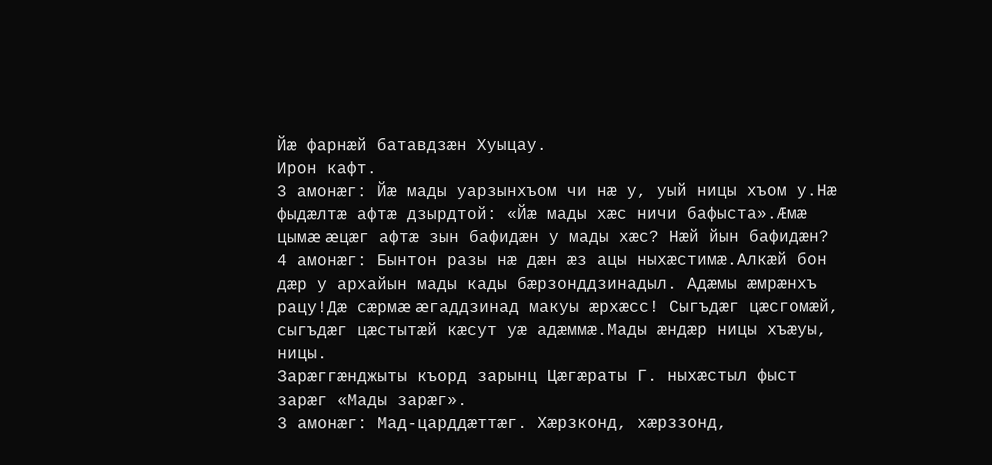Йæ фарнæй батавдзæн Хуыцау.
Ирон кафт.
3 амонæг: Йæ мады уарзынхъом чи нæ у, уый ницы хъом у.Нæ фыдæлтæ афтæ дзырдтой: «Йæ мады хæс ничи бафыста».Æмæ цымæ æцæг афтæ зын бафидæн у мады хæс? Нæй йын бафидæн?
4 амонæг: Бынтон разы нæ дæн æз ацы ныхæстимæ.Алкæй бон дæр у архайын мады кады бæрзонддзинадыл. Адæмы æмрæнхъ рацу!Дæ сæрмæ æгаддзинад макуы æрхæсс! Сыгъдæг цæсгомæй, сыгъдæг цæстытæй кæсут уæ адæммæ.Мады æндæр ницы хъæуы, ницы.
Зарæггæнджыты къорд зарынц Цæгæраты Г. ныхæстыл фыст зарæг «Мады зарæг».
3 амонæг: Мад-царддæттæг. Хæрзконд, хæрззонд,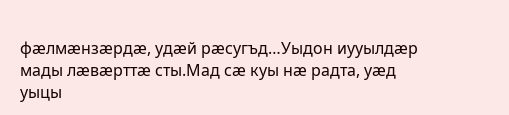фæлмæнзæрдæ, удæй рæсугъд…Уыдон иууылдæр мады лæвæрттæ сты.Мад сæ куы нæ радта, уæд уыцы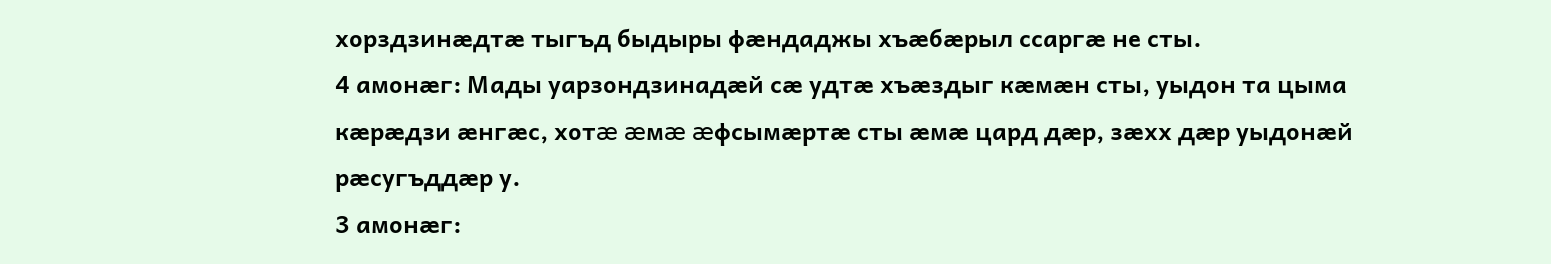хорздзинæдтæ тыгъд быдыры фæндаджы хъæбæрыл ссаргæ не сты.
4 амонæг: Мады уарзондзинадæй сæ удтæ хъæздыг кæмæн сты, уыдон та цыма кæрæдзи æнгæс, хотæ æмæ æфсымæртæ сты æмæ цард дæр, зæхх дæр уыдонæй рæсугъддæр у.
3 амонæг: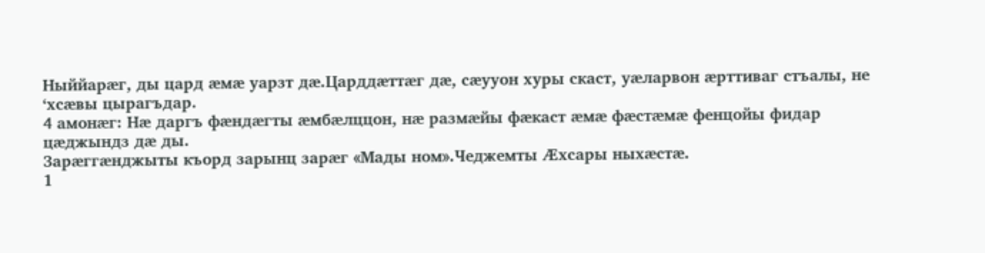Ныййарæг, ды цард æмæ уарзт дæ.Царддæттæг дæ, сæууон хуры скаст, уæларвон æрттиваг стъалы, не ‘хсæвы цырагъдар.
4 амонæг: Нæ даргъ фæндæгты æмбæлццон, нæ размæйы фæкаст æмæ фæстæмæ фенцойы фидар цæджындз дæ ды.
Зарæггæнджыты къорд зарынц зарæг «Мады ном».Чеджемты Æхсары ныхæстæ.
1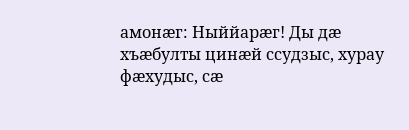амонæг: Ныййарæг! Ды дæ хъæбулты цинæй ссудзыс, хурау фæхудыс, сæ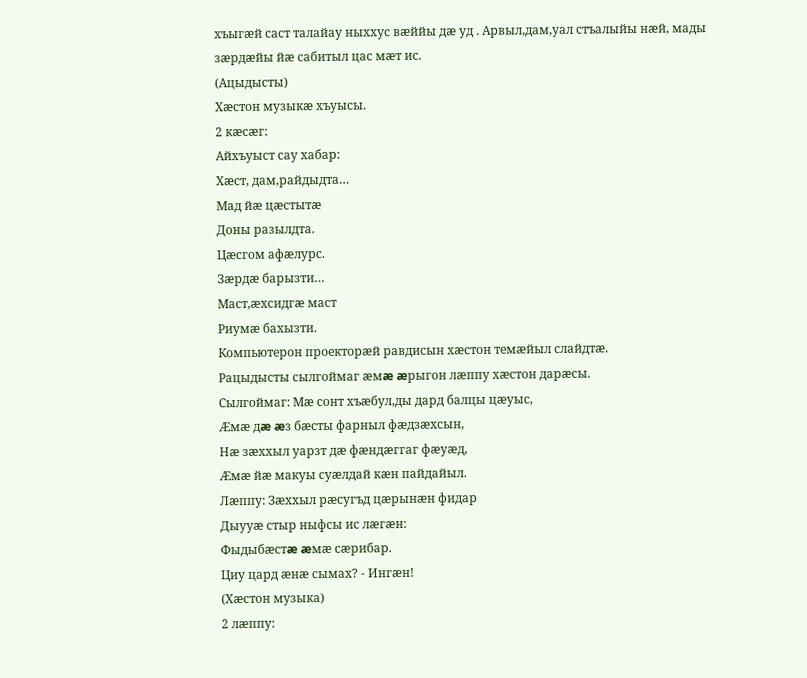хъыгæй саст талайау ныххус вæййы дæ уд . Арвыл,дам,уал стъалыйы нæй, мады зæрдæйы йæ сабитыл цас мæт ис.
(Ацыдысты)
Хæстон музыкæ хъуысы.
2 кæсæг:
Айхъуыст сау хабар:
Хæст, дам,райдыдта…
Мад йæ цæстытæ
Доны разылдта.
Цæсгом афæлурс.
Зæрдæ барызти…
Маст,æхсидгæ маст
Риумæ бахызти.
Компьютерон проекторæй равдисын хæстон темæйыл слайдтæ.
Рацыдысты сылгоймаг æмæ æрыгон лæппу хæстон дарæсы.
Сылгоймаг: Мæ сонт хъæбул,ды дард балцы цæуыс,
Æмæ дæ æз бæсты фарныл фæдзæхсын,
Нæ зæххыл уарзт дæ фæндæггаг фæуæд,
Æмæ йæ макуы суæлдай кæн пайдайыл.
Лæппу: Зæххыл рæсугъд цæрынæн фидар
Дыууæ стыр ныфсы ис лæгæн:
Фыдыбæстæ æмæ сæрибар.
Циу цард æнæ сымах? - Ингæн!
(Хæстон музыка)
2 лæппу: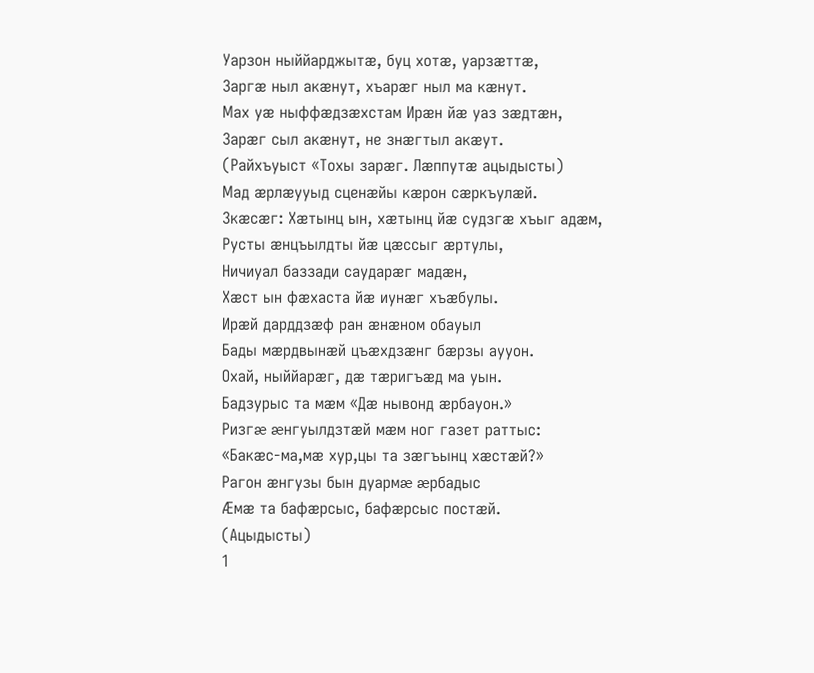Уарзон ныййарджытæ, буц хотæ, уарзæттæ,
Заргæ ныл акæнут, хъарæг ныл ма кæнут.
Мах уæ ныффæдзæхстам Ирæн йæ уаз зæдтæн,
Зарæг сыл акæнут, не знæгтыл акæут.
(Райхъуыст «Тохы зарæг. Лæппутæ ацыдысты)
Мад æрлæууыд сценæйы кæрон сæркъулæй.
3кæсæг: Хæтынц ын, хæтынц йæ судзгæ хъыг адæм,
Русты æнцъылдты йæ цæссыг æртулы,
Ничиуал баззади саударæг мадæн,
Хæст ын фæхаста йæ иунæг хъæбулы.
Ирæй дарддзæф ран æнæном обауыл
Бады мæрдвынæй цъæхдзæнг бæрзы аууон.
Охай, ныййарæг, дæ тæригъæд ма уын.
Бадзурыс та мæм «Дæ нывонд æрбауон.»
Ризгæ æнгуылдзтæй мæм ног газет раттыс:
«Бакæс-ма,мæ хур,цы та зæгъынц хæстæй?»
Рагон æнгузы бын дуармæ æрбадыс
Æмæ та бафæрсыс, бафæрсыс постæй.
(Ацыдысты)
1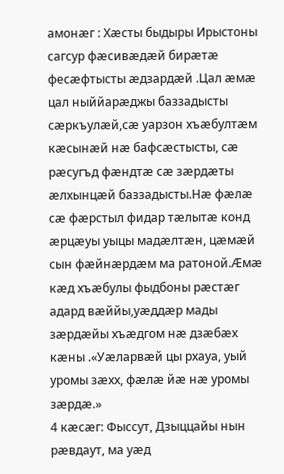амонæг : Хæсты быдыры Ирыстоны сагсур фæсивæдæй бирæтæ фесæфтысты æдзардæй .Цал æмæ цал ныййарæджы баззадысты сæркъулæй,сæ уарзон хъæбултæм кæсынæй нæ бафсæстысты, сæ рæсугъд фæндтæ сæ зæрдæты æлхынцæй баззадысты.Нæ фæлæ сæ фæрстыл фидар тæлытæ конд æрцæуы уыцы мадæлтæн, цæмæй сын фæйнæрдæм ма ратоной.Æмæ кæд хъæбулы фыдбоны рæстæг адард вæййы,уæддæр мады зæрдæйы хъæдгом нæ дзæбæх кæны .«Уæларвæй цы рхауа, уый уромы зæхх, фæлæ йæ нæ уромы зæрдæ.»
4 кæсæг: Фыссут, Дзыццайы нын рæвдаут, ма уæд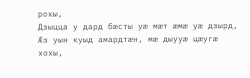рохы,
Дзыцца у дард бæсты уæ мæт æмæ уæ дзырд,
Æз уын куыд амардтæн, мæ дыууæ цæугæ хохы,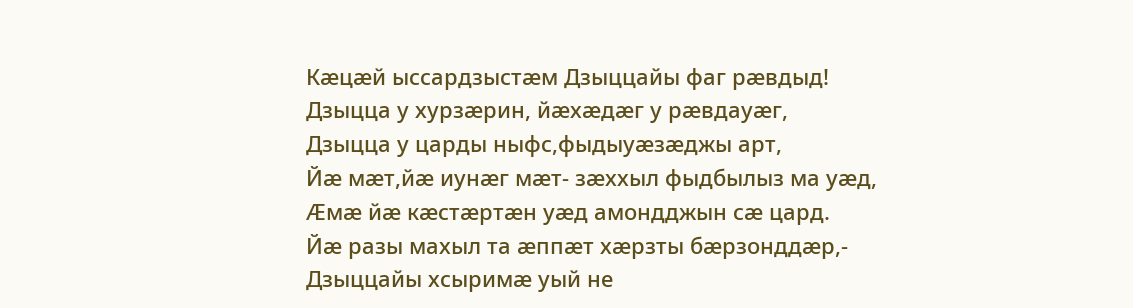Кæцæй ыссардзыстæм Дзыццайы фаг рæвдыд!
Дзыцца у хурзæрин, йæхæдæг у рæвдауæг,
Дзыцца у царды ныфс,фыдыуæзæджы арт,
Йæ мæт,йæ иунæг мæт- зæххыл фыдбылыз ма уæд,
Æмæ йæ кæстæртæн уæд амондджын сæ цард.
Йæ разы махыл та æппæт хæрзты бæрзонддæр,-
Дзыццайы хсыримæ уый не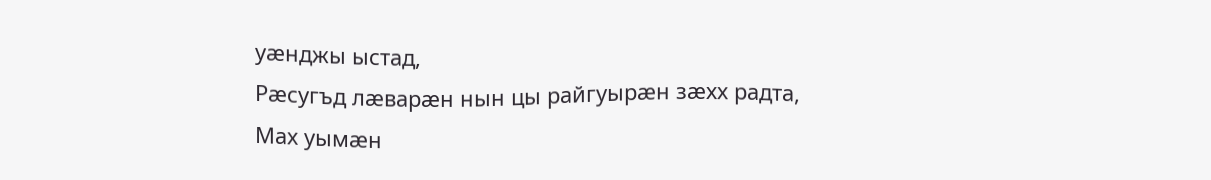уæнджы ыстад,
Рæсугъд лæварæн нын цы райгуырæн зæхх радта,
Мах уымæн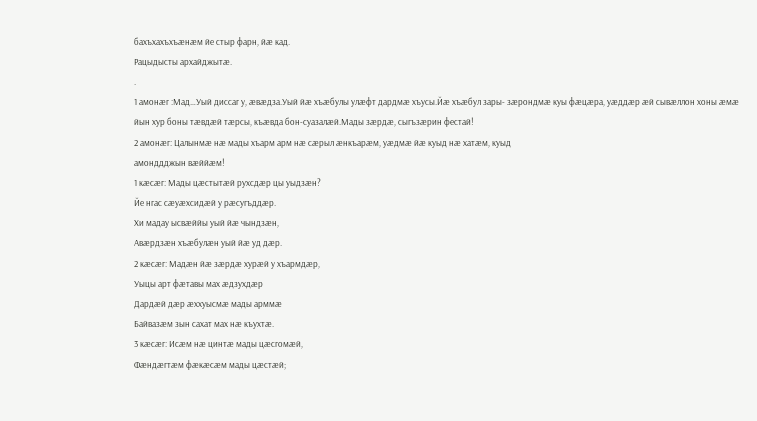бахъхахъхъæнæм йе стыр фарн, йæ кад.
Рацыдысты архайджытæ.
.
1 амонæг :Мад…Уый диссаг у, æвæдза.Уый йæ хъæбулы улæфт дардмæ хъусы.Йæ хъæбул зары- зæрондмæ куы фæцæра, уæддæр æй сывæллон хоны æмæ йын хур боны тæвдæй тæрсы, къæвда бон-суазалæй.Мады зæрдæ, сыгъзæрин фестай!
2 амонæг: Цалынмæ нæ мады хъарм арм нæ сæрыл æнкъарæм, уæдмæ йæ куыд нæ хатæм, куыд
амонддджын вæййæм!
1 кæсæг: Мады цæстытæй рухсдæр цы уыдзæн?
Йе нгас сæуæхсидæй у рæсугъддæр.
Хи мадау ысвæййы уый йæ чындзæн,
Авæрдзæн хъæбулæн уый йæ уд дæр.
2 кæсæг: Мадæн йæ зæрдæ хурæй у хъармдæр,
Уыцы арт фæтавы мах æдзухдæр
Дардæй дæр æххуысмæ мады арммæ
Байвазæм зын сахат мах нæ къухтæ.
3 кæсæг: Исæм нæ цинтæ мады цæсгомæй,
Фæндæгтæм фæкæсæм мады цæстæй;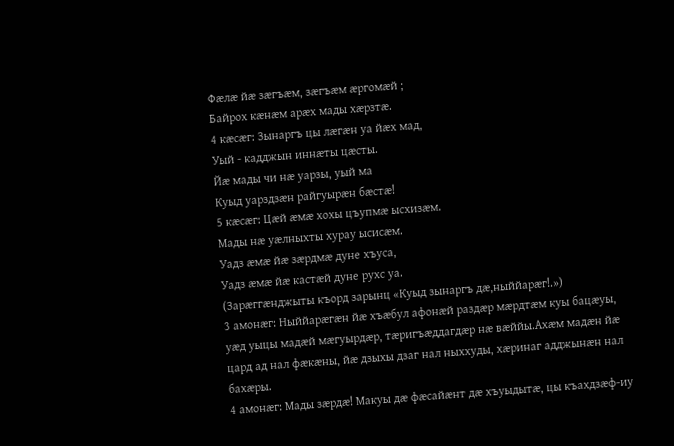Фæлæ йæ зæгъæм, зæгъæм æргомæй ;
Байрох кæнæм арæх мады хæрзтæ.
4 кæсæг: Зынаргъ цы лæгæн уа йæх мад,
Уый - кадджын иннæты цæсты.
Йæ мады чи нæ уарзы, уый ма
Куыд уарздзæн райгуырæн бæстæ!
5 кæсæг: Цæй æмæ хохы цъупмæ ысхизæм.
Мады нæ уæлныхты хурау ысисæм.
Уадз æмæ йæ зæрдмæ дуне хъуса,
Уадз æмæ йæ кастæй дуне рухс уа.
(Зарæггæнджыты къорд зарынц «Куыд зынаргъ дæ,ныййарæг!.»)
3 амонæг: Ныййарæгæн йæ хъæбул афонæй раздæр мæрдтæм куы бацæуы, уæд уыцы мадæй мæгуырдæр, тæригъæддагдæр нæ вæййы.Ахæм мадæн йæ цард ад нал фæкæны, йæ дзыхы дзаг нал ныххуды, хæринаг адджынæн нал бахæры.
4 амонæг: Мады зæрдæ! Макуы дæ фæсайæнт дæ хъуыдытæ, цы къахдзæф-иу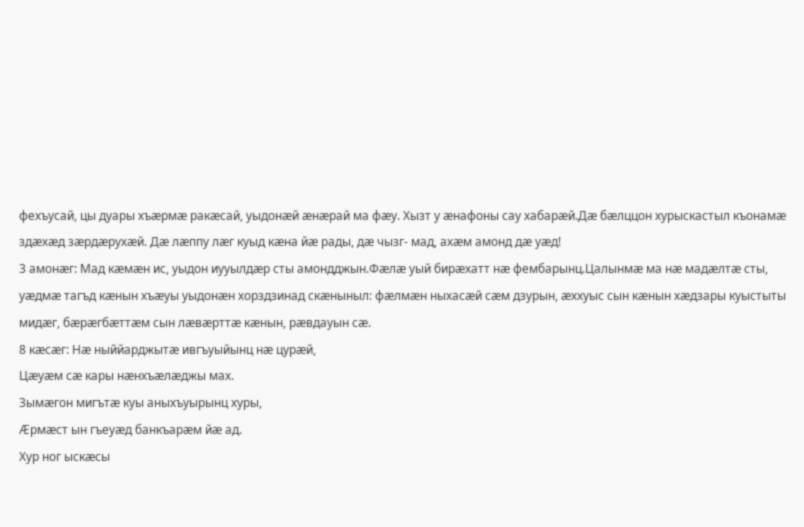фехъусай, цы дуары хъæрмæ ракæсай, уыдонæй æнæрай ма фæу. Хызт у æнафоны сау хабарæй.Дæ бæлццон хурыскастыл къонамæ здæхæд зæрдæрухæй. Дæ лæппу лæг куыд кæна йæ рады, дæ чызг- мад, ахæм амонд дæ уæд!
3 амонæг: Мад кæмæн ис, уыдон иууылдæр сты амондджын.Фæлæ уый бирæхатт нæ фембарынц.Цалынмæ ма нæ мадæлтæ сты, уæдмæ тагъд кæнын хъæуы уыдонæн хорздзинад скæныныл: фæлмæн ныхасæй сæм дзурын, æххуыс сын кæнын хæдзары куыстыты мидæг, бæрæгбæттæм сын лæвæрттæ кæнын, рæвдауын сæ.
8 кæсæг: Нæ ныййарджытæ ивгъуыйынц нæ цурæй,
Цæуæм сæ кары нæнхъæлæджы мах.
Зымæгон мигътæ куы аныхъуырынц хуры,
Æрмæст ын гъеуæд банкъарæм йæ ад.
Хур ног ыскæсы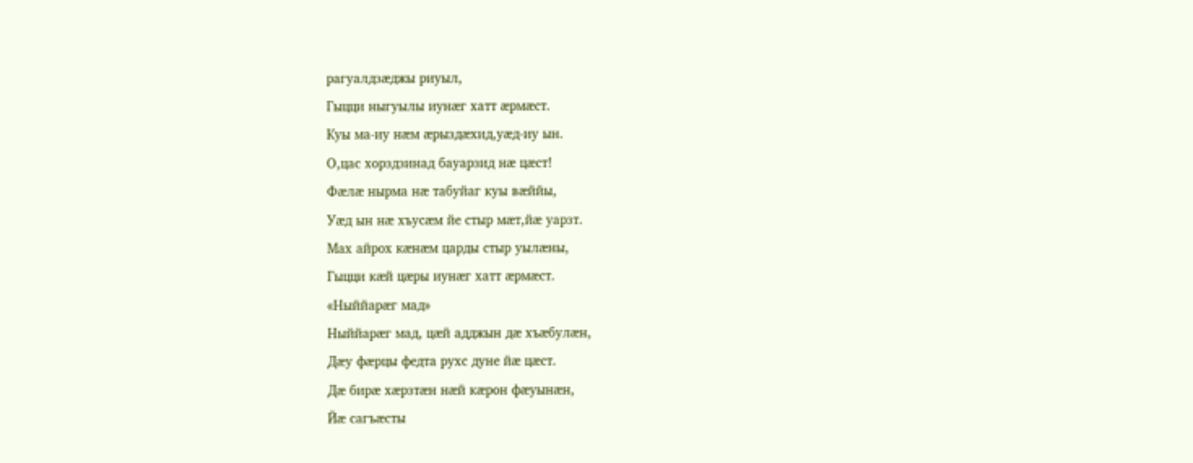рагуалдзæджы риуыл,
Гыцци ныгуылы иунæг хатт æрмæст.
Куы ма-иу нæм æрыздæхид,уæд-иу ын.
О,цас хорздзинад бауарзид нæ цæст!
Фæлæ нырма нæ табуйаг куы вæййы,
Уæд ын нæ хъусæм йе стыр мæт,йæ уарзт.
Мах айрох кæнæм царды стыр уылæны,
Гыцци кæй цæры иунæг хатт æрмæст.
«Ныййарæг мад»
Ныййарæг мад, цæй адджын дæ хъæбулæн,
Дæу фæрцы федта рухс дуне йæ цæст.
Дæ бирæ хæрзтæн нæй кæрон фæуынæн,
Йæ сагъæсты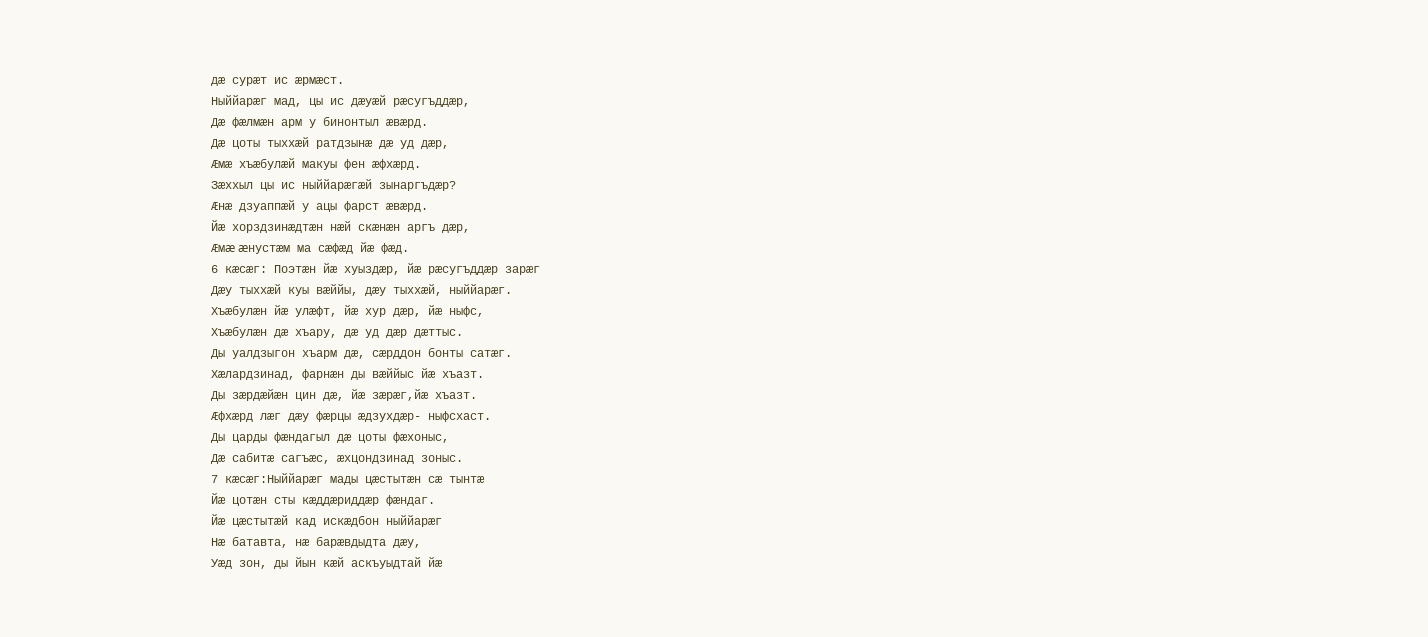дæ сурæт ис æрмæст.
Ныййарæг мад, цы ис дæуæй рæсугъддæр,
Дæ фæлмæн арм у бинонтыл æвæрд.
Дæ цоты тыххæй ратдзынæ дæ уд дæр,
Æмæ хъæбулæй макуы фен æфхæрд.
Зæххыл цы ис ныййарæгæй зынаргъдæр?
Æнæ дзуаппæй у ацы фарст æвæрд.
Йæ хорздзинæдтæн нæй скæнæн аргъ дæр,
Æмæ æнустæм ма сæфæд йæ фæд.
6 кæсæг: Поэтæн йæ хуыздæр, йæ рæсугъддæр зарæг
Дæу тыххæй куы вæййы, дæу тыххæй, ныййарæг.
Хъæбулæн йæ улæфт, йæ хур дæр, йæ ныфс,
Хъæбулæн дæ хъару, дæ уд дæр дæттыс.
Ды уалдзыгон хъарм дæ, сæрддон бонты сатæг.
Хæлардзинад, фарнæн ды вæййыс йæ хъазт.
Ды зæрдæйæн цин дæ, йæ зæрæг,йæ хъазт.
Æфхæрд лæг дæу фæрцы æдзухдæр- ныфсхаст.
Ды царды фæндагыл дæ цоты фæхоныс,
Дæ сабитæ сагъæс, æхцондзинад зоныс.
7 кæсæг:Ныййарæг мады цæстытæн сæ тынтæ
Йæ цотæн сты кæддæриддæр фæндаг.
Йæ цæстытæй кад искæдбон ныййарæг
Нæ батавта, нæ барæвдыдта дæу,
Уæд зон, ды йын кæй аскъуыдтай йæ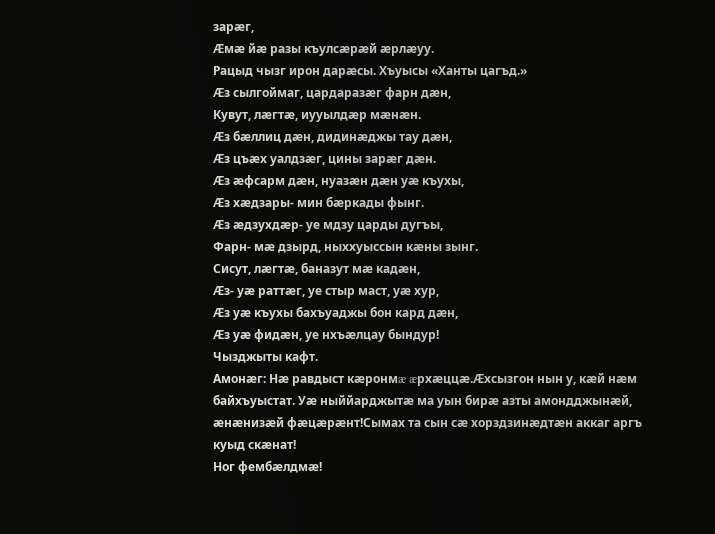зарæг,
Æмæ йæ разы къулсæрæй æрлæуу.
Рацыд чызг ирон дарæсы. Хъуысы «Ханты цагъд.»
Æз сылгоймаг, цардаразæг фарн дæн,
Кувут, лæгтæ, иууылдæр мæнæн.
Æз бæллиц дæн, дидинæджы тау дæн,
Æз цъæх уалдзæг, цины зарæг дæн.
Æз æфсарм дæн, нуазæн дæн уæ къухы,
Æз хæдзары- мин бæркады фынг.
Æз æдзухдæр- уе мдзу царды дугъы,
Фарн- мæ дзырд, ныххуыссын кæны зынг.
Сисут, лæгтæ, баназут мæ кадæн,
Æз- уæ раттæг, уе стыр маст, уæ хур,
Æз уæ къухы бахъуаджы бон кард дæн,
Æз уæ фидæн, уе нхъæлцау бындур!
Чызджыты кафт.
Амонæг: Нæ равдыст кæронмæ æрхæццæ.Æхсызгон нын у, кæй нæм байхъуыстат. Уæ ныййарджытæ ма уын бирæ азты амондджынæй, æнæнизæй фæцæрæнт!Сымах та сын сæ хорздзинæдтæн аккаг аргъ куыд скæнат!
Ног фембæлдмæ!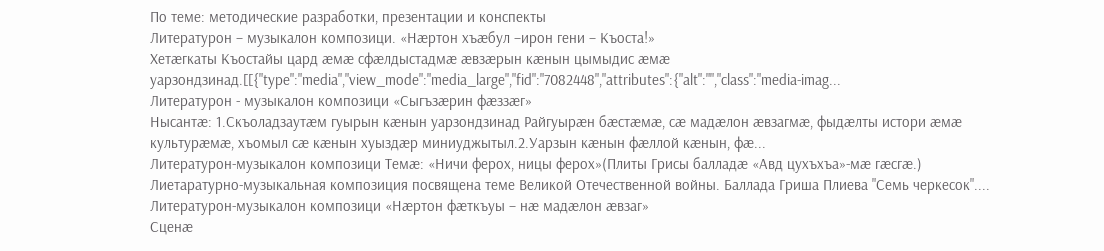По теме: методические разработки, презентации и конспекты
Литературон – музыкалон композици. «Нæртон хъæбул –ирон гени – Къоста!»
Хетæгкаты Къостайы цард æмæ сфæлдыстадмæ æвзæрын кæнын цымыдис æмæ уарзондзинад.[[{"type":"media","view_mode":"media_large","fid":"7082448","attributes":{"alt":"","class":"media-imag...
Литературон - музыкалон композици «Сыгъзæрин фæззæг»
Нысантæ: 1.Скъоладзаутæм гуырын кæнын уарзондзинад Райгуырæн бæстæмæ, сæ мадæлон æвзагмæ, фыдæлты истори æмæ культурæмæ, хъомыл cæ кæнын хуыздæр миниуджытыл.2.Уарзын кæнын фæллой кæнын, фæ...
Литературон-музыкалон композици Темæ: «Ничи ферох, ницы ферох»(Плиты Грисы балладæ «Авд цухъхъа»-мæ гæсгæ.)
Лиетаратурно-музыкальная композиция посвящена теме Великой Отечественной войны. Баллада Гриша Плиева "Семь черкесок"....
Литературон-музыкалон композици «Нæртон фæткъуы – нæ мадæлон æвзаг»
Сценæ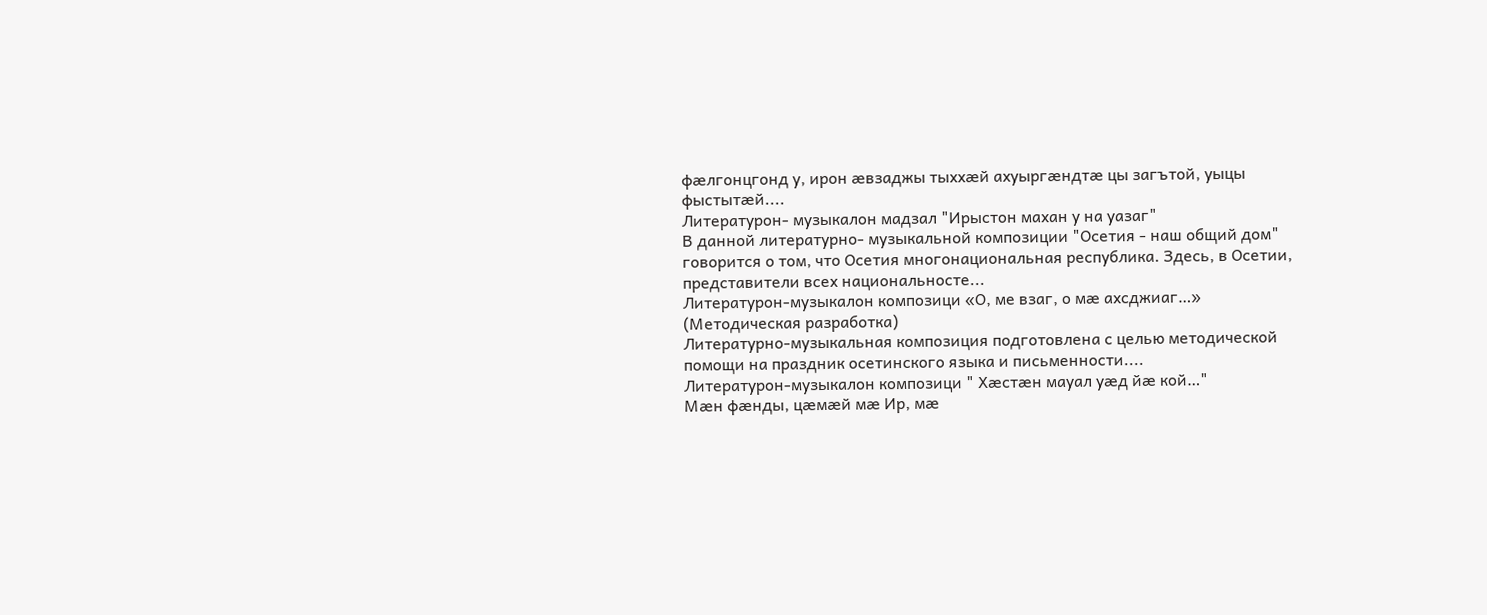фæлгонцгонд у, ирон æвзаджы тыххæй ахуыргæндтæ цы загътой, уыцы фыстытæй....
Литературон- музыкалон мадзал "Ирыстон махан у на уазаг"
В данной литературно- музыкальной композиции "Осетия - наш общий дом" говорится о том, что Осетия многонациональная республика. Здесь, в Осетии, представители всех национальносте...
Литературон-музыкалон композици «О, ме взаг, о мӕ ахсджиаг…» (Методическая разработка)
Литературно-музыкальная композиция подготовлена с целью методической помощи на праздник осетинского языка и письменности....
Литературон-музыкалон композици " Хæстæн мауал уæд йæ кой…"
Мæн фæнды, цæмæй мæ Ир, мæ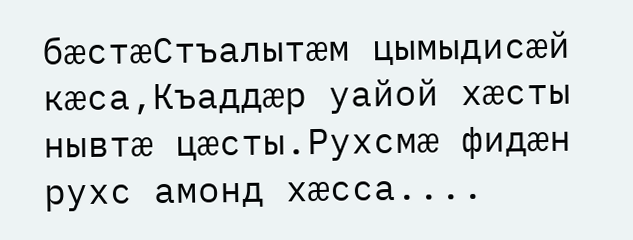бæстæСтъалытæм цымыдисæй кæса,Къаддæр уайой хæсты нывтæ цæсты.Рухсмæ фидæн рухс амонд хæсса....